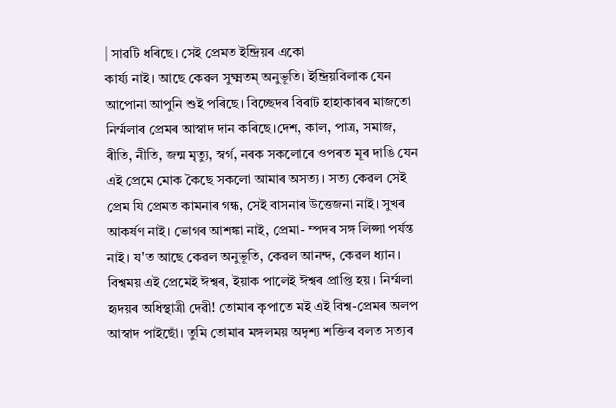| সাৱটি ধৰিছে। সেই প্ৰেমত ইন্দ্ৰিয়ৰ একো
কাৰ্য্য নাই। আছে কেৱল সুক্ষ্মতম্ অনুভূতি। ইন্দ্ৰিয়বিলাক যেন আপোনা আপুনি শুই পৰিছে। বিচ্ছেদৰ বিৰাট হাহাকাৰৰ মাজতো নিৰ্ম্মলাৰ প্ৰেমৰ আস্বাদ দান কৰিছে।দেশ, কাল, পাত্ৰ, সমাজ, ৰীতি, নীতি, জন্ম মৃত্যু, স্বৰ্গ, নৰক সকলোৰে ওপৰত মূৰ দাঙি যেন এই প্ৰেমে মোক কৈছে সকলো আমাৰ অসত্য। সত্য কেৱল সেই প্ৰেম যি প্ৰেমত কামনাৰ গন্ধ, সেই বাসনাৰ উত্তেজনা নাই। সুখৰ আকৰ্ষণ নাই। ভোগৰ আশঙ্কা নাই, প্ৰেমা- ম্পদৰ সঙ্গ লিপ্সা পৰ্যন্ত নাই। য'ত আছে কেৱল অনুভূতি, কেৱল আনন্দ, কেৱল ধ্যান। বিশ্বময় এই প্ৰেমেই ঈশ্বৰ, ইয়াক পালেই ঈশ্বৰ প্ৰাপ্তি হয়। নিৰ্ম্মলা হৃদয়ৰ অধিস্থাত্ৰী দেৱী! তোমাৰ কৃপাতে মই এই বিশ্ব-প্ৰেমৰ অলপ আস্বাদ পাইছোঁ। তুমি তোমাৰ মঙ্গলময় অদৃশ্য শক্তিৰ বলত সত্যৰ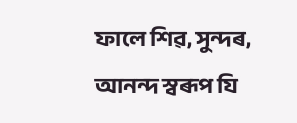ফালে শিৱ, সুন্দৰ, আনন্দ স্বৰূপ যি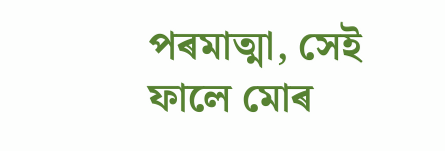পৰমাত্মা, সেই ফালে মোৰ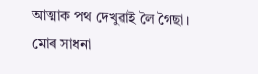আত্মাক পথ দেখুৱাই লৈ গৈছা। মোৰ সাধনা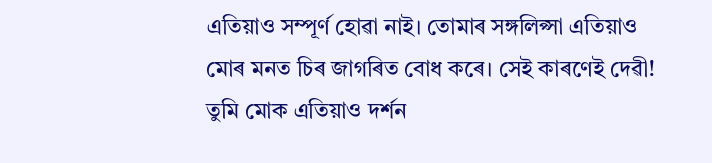এতিয়াও সম্পূৰ্ণ হোৱা নাই। তোমাৰ সঙ্গলিপ্সা এতিয়াও মোৰ মনত চিৰ জাগৰিত বোধ কৰে। সেই কাৰণেই দেৱী! তুমি মোক এতিয়াও দৰ্শন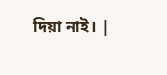দিয়া নাই। |